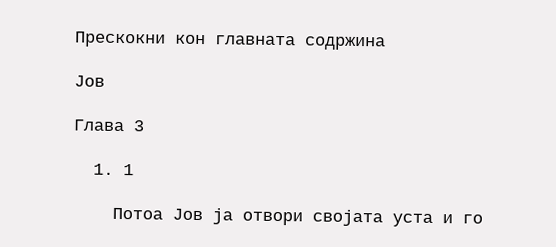Прескокни кон главната содржина

Јов

Глава 3

  1. 1

    Потоа Јов ја отвори својата уста и го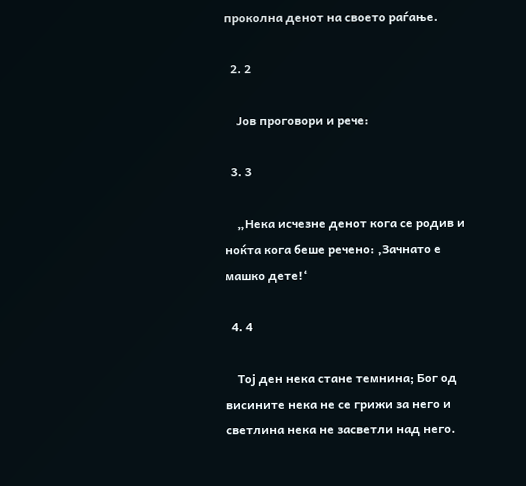проколна денот на своето раѓање.

  2. 2

    Јов проговори и рече:

  3. 3

    „Нека исчезне денот кога се родив и ноќта кога беше речено: ‚Зачнато е машко дете!‘

  4. 4

    Тој ден нека стане темнина; Бог од висините нека не се грижи за него и светлина нека не засветли над него.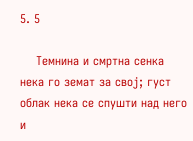5. 5

    Темнина и смртна сенка нека го земат за свој; густ облак нека се спушти над него и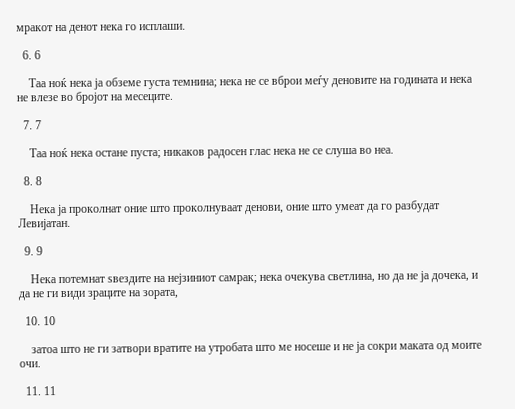мракот на денот нека го исплаши.

  6. 6

    Таа ноќ нека ја обземе густа темнина; нека не се вброи меѓу деновите на годината и нека не влезе во бројот на месеците.

  7. 7

    Таа ноќ нека остане пуста; никаков радосен глас нека не се слуша во неа.

  8. 8

    Нека ја проколнат оние што проколнуваат денови, оние што умеат да го разбудат Левијатан.

  9. 9

    Нека потемнат ѕвездите на нејзиниот самрак; нека очекува светлина, но да не ја дочека, и да не ги види зраците на зората,

  10. 10

    затоа што не ги затвори вратите на утробата што ме носеше и не ја сокри маката од моите очи.

  11. 11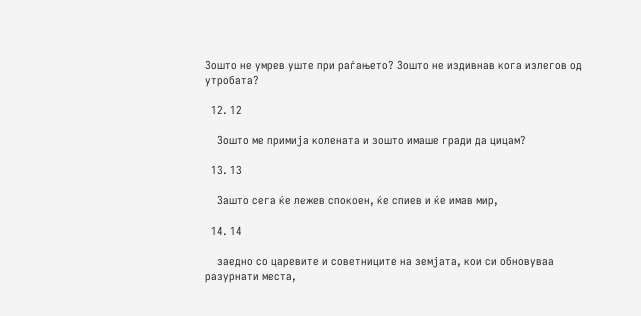Зошто не умрев уште при раѓањето? Зошто не издивнав кога излегов од утробата?

  12. 12

    Зошто ме примија колената и зошто имаше гради да цицам?

  13. 13

    Зашто сега ќе лежев спокоен, ќе спиев и ќе имав мир,

  14. 14

    заедно со царевите и советниците на земјата, кои си обновуваа разурнати места,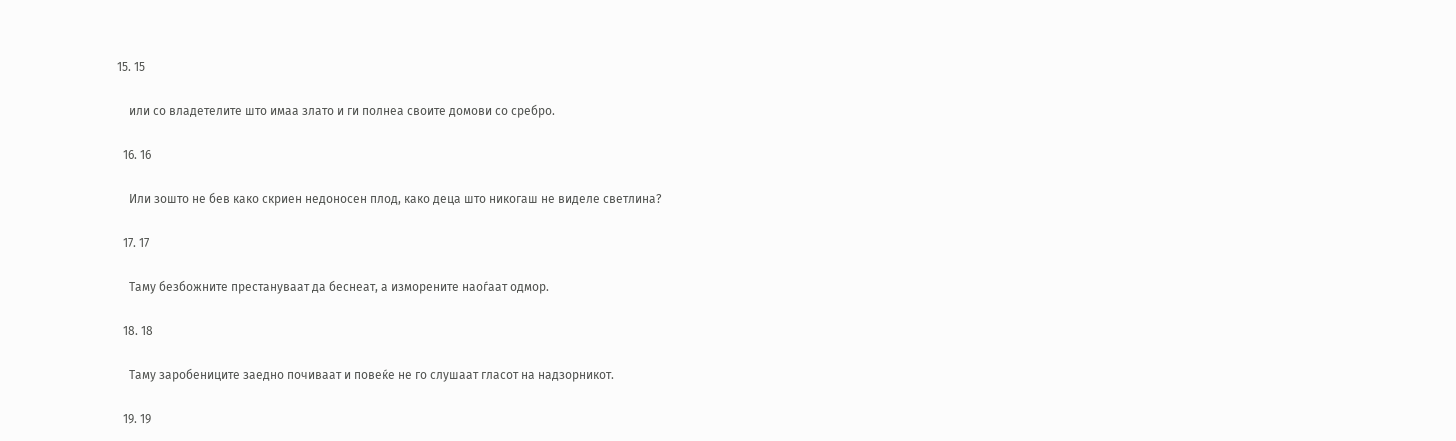15. 15

    или со владетелите што имаа злато и ги полнеа своите домови со сребро.

  16. 16

    Или зошто не бев како скриен недоносен плод, како деца што никогаш не виделе светлина?

  17. 17

    Таму безбожните престануваат да беснеат, а изморените наоѓаат одмор.

  18. 18

    Таму заробениците заедно почиваат и повеќе не го слушаат гласот на надзорникот.

  19. 19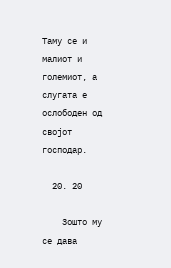Таму се и малиот и големиот, а слугата е ослободен од својот господар.

  20. 20

    Зошто му се дава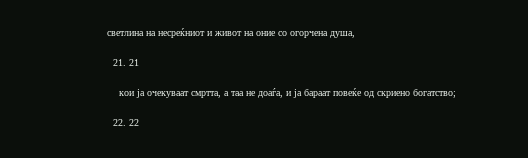светлина на несреќниот и живот на оние со огорчена душа,

  21. 21

    кои ја очекуваат смртта, а таа не доаѓа, и ја бараат повеќе од скриено богатство;

  22. 22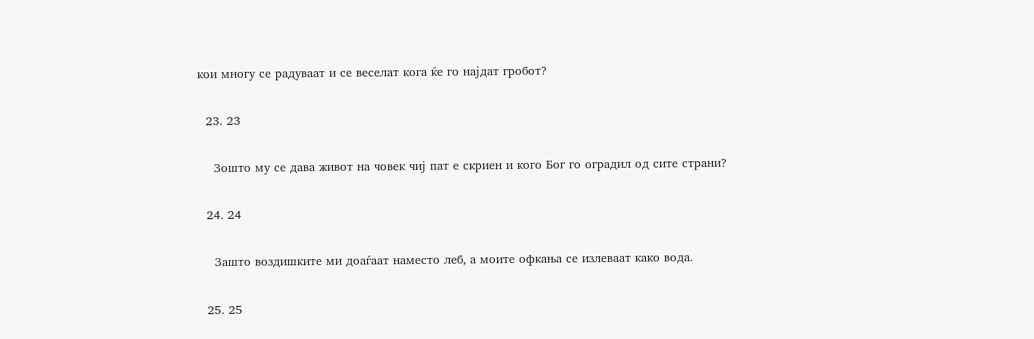кои многу се радуваат и се веселат кога ќе го најдат гробот?

  23. 23

    Зошто му се дава живот на човек чиј пат е скриен и кого Бог го оградил од сите страни?

  24. 24

    Зашто воздишките ми доаѓаат наместо леб, а моите офкања се излеваат како вода.

  25. 25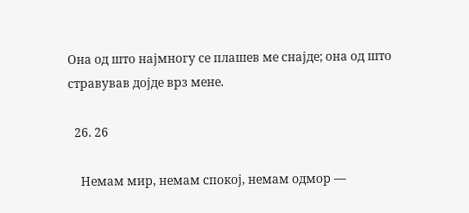Она од што најмногу се плашев ме снајде; она од што стравував дојде врз мене.

  26. 26

    Немам мир, немам спокој, немам одмор —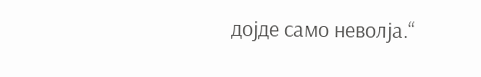дојде само неволја.“